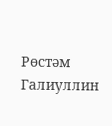Рөстәм Галиуллин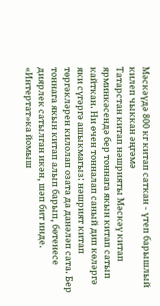Мәскәүдә 800 кг китап саткан - үтеп барышлый килеп чыккан әңгәмә
Татарстан китап нәшрияты Мәскәү китап ярминкәсендә бер тоннага якын китап сатып кайткан. Ни өчен тонналап саный дип көләргә яки сүгәргә ашыкмагыз: нәшрият китап төргәкләрен килолап озата да данәләп сата. Бер тоннага якын китап алып барып, бөтенесе диярлек сатылган икән, шәп бит инде. «Интертат»ка йомыш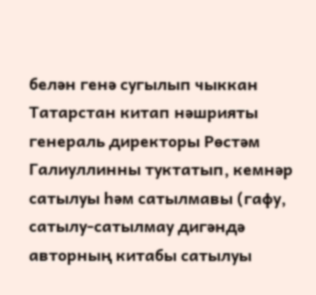белән генә сугылып чыккан Татарстан китап нәшрияты генераль директоры Рөстәм Галиуллинны туктатып, кемнәр сатылуы һәм сатылмавы (гафу, сатылу-сатылмау дигәндә авторның китабы сатылуы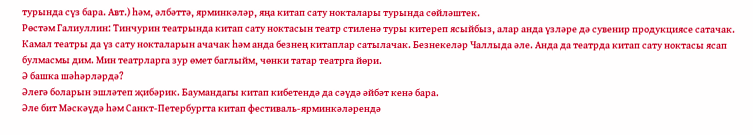турында сүз бара. Авт.) һәм, әлбәттә, ярминкәләр, яңа китап сату нокталары турында сөйләштек.
Рөстәм Галиуллин: Тинчурин театрында китап сату ноктасын театр стиленә туры китереп ясыйбыз, алар анда үзләре дә сувенир продукциясе сатачак. Камал театры да үз сату нокталарын ачачак һәм анда безнең китаплар сатылачак. Безнекеләр Чаллыда әле. Анда да театрда китап сату ноктасы ясап булмасмы дим. Мин театрларга зур өмет баглыйм, чөнки татар театрга йөри.
Ә башка шәһәрләрдә?
Әлегә боларын эшләтеп җибәрик. Баумандагы китап кибетендә да сәүдә әйбәт кенә бара.
Әле бит Мәскәүдә һәм Санкт-Петербургта китап фестиваль-ярминкәләрендә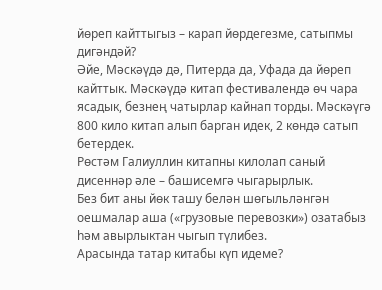йөреп кайттыгыз – карап йөрдегезме, сатыпмы дигәндәй?
Әйе, Мәскәүдә дә, Питерда да, Уфада да йөреп кайттык. Мәскәүдә китап фестивалендә өч чара ясадык, безнең чатырлар кайнап торды. Мәскәүгә 800 кило китап алып барган идек, 2 көндә сатып бетердек.
Рөстәм Галиуллин китапны килолап саный дисеннәр әле – башисемгә чыгарырлык.
Без бит аны йөк ташу белән шөгыльләнгән оешмалар аша («грузовые перевозки») озатабыз һәм авырлыктан чыгып түлибез.
Арасында татар китабы күп идеме?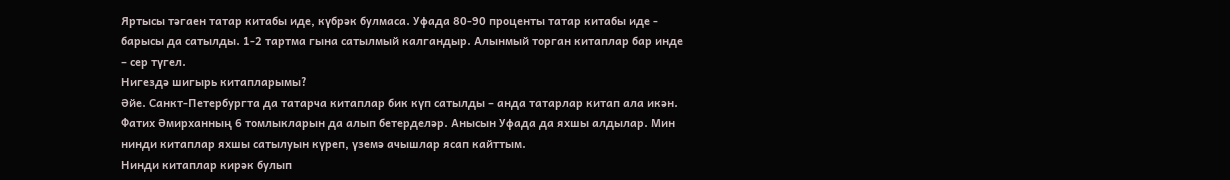Яртысы тәгаен татар китабы иде, күбрәк булмаса. Уфада 80-90 проценты татар китабы иде - барысы да сатылды. 1-2 тартма гына сатылмый калгандыр. Алынмый торган китаплар бар инде – сер түгел.
Нигездә шигырь китапларымы?
Әйе. Санкт-Петербургта да татарча китаплар бик күп сатылды – анда татарлар китап ала икән. Фатих Әмирханның 6 томлыкларын да алып бетерделәр. Анысын Уфада да яхшы алдылар. Мин нинди китаплар яхшы сатылуын күреп, үземә ачышлар ясап кайттым.
Нинди китаплар кирәк булып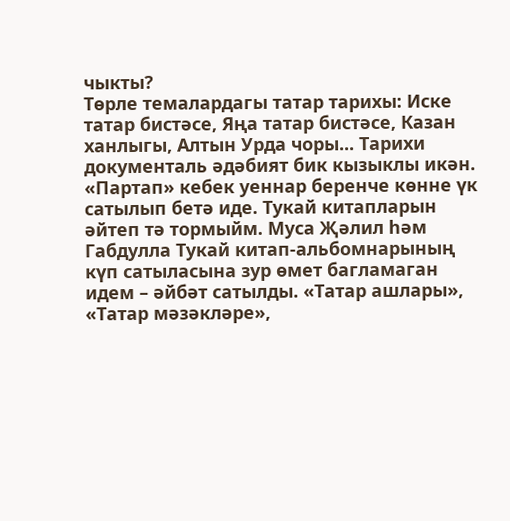чыкты?
Төрле темалардагы татар тарихы: Иске татар бистәсе, Яңа татар бистәсе, Казан ханлыгы, Алтын Урда чоры... Тарихи документаль әдәбият бик кызыклы икән. «Партап» кебек уеннар беренче көнне үк сатылып бетә иде. Тукай китапларын әйтеп тә тормыйм. Муса Җәлил һәм Габдулла Тукай китап-альбомнарының күп сатыласына зур өмет багламаган идем – әйбәт сатылды. «Татар ашлары», «Татар мәзәкләре»,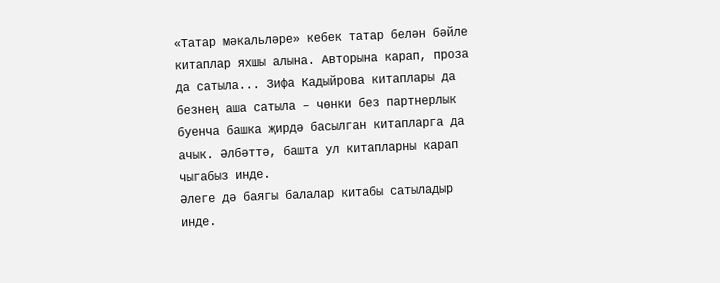«Татар мәкальләре» кебек татар белән бәйле китаплар яхшы алына. Авторына карап, проза да сатыла... Зифа Кадыйрова китаплары да безнең аша сатыла – чөнки без партнерлык буенча башка җирдә басылган китапларга да ачык. Әлбәттә, башта ул китапларны карап чыгабыз инде.
Әлеге дә баягы балалар китабы сатыладыр инде.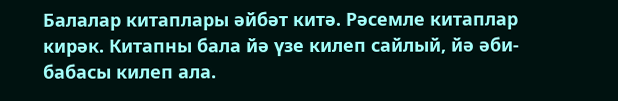Балалар китаплары әйбәт китә. Рәсемле китаплар кирәк. Китапны бала йә үзе килеп сайлый, йә әби-бабасы килеп ала.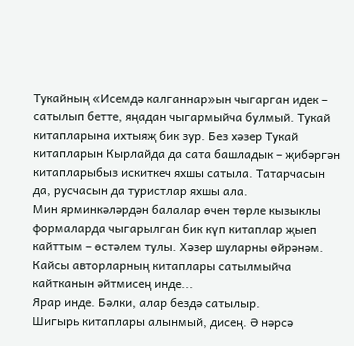Тукайның «Исемдә калганнар»ын чыгарган идек – сатылып бетте, яңадан чыгармыйча булмый. Тукай китапларына ихтыяҗ бик зур. Без хәзер Тукай китапларын Кырлайда да сата башладык – җибәргән китапларыбыз искиткеч яхшы сатыла. Татарчасын да, русчасын да туристлар яхшы ала.
Мин ярминкәләрдән балалар өчен төрле кызыклы формаларда чыгарылган бик күп китаплар җыеп кайттым – өстәлем тулы. Хәзер шуларны өйрәнәм.
Кайсы авторларның китаплары сатылмыйча кайтканын әйтмисең инде...
Ярар инде. Бәлки, алар бездә сатылыр.
Шигырь китаплары алынмый, дисең. Ә нәрсә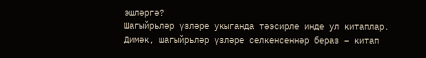эшләргә?
Шагыйрьләр үзләре укыганда тәэсирле инде ул китаплар.
Димәк, шагыйрьләр үзләре селкенсеннәр бераз – китап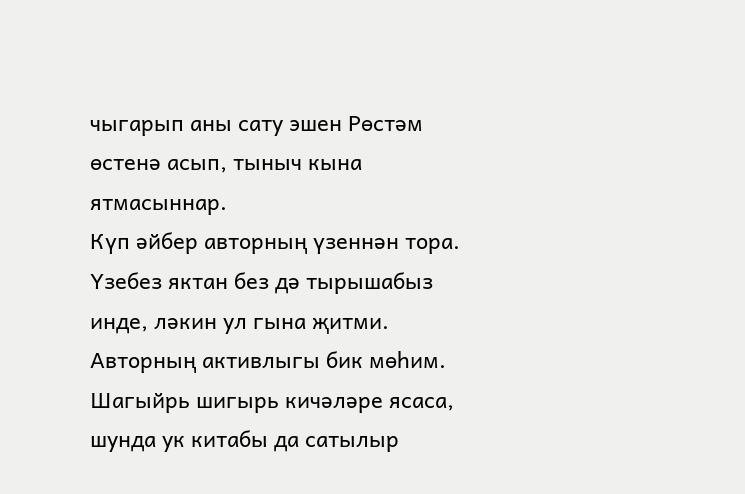чыгарып аны сату эшен Рөстәм өстенә асып, тыныч кына ятмасыннар.
Күп әйбер авторның үзеннән тора. Үзебез яктан без дә тырышабыз инде, ләкин ул гына җитми. Авторның активлыгы бик мөһим. Шагыйрь шигырь кичәләре ясаса, шунда ук китабы да сатылыр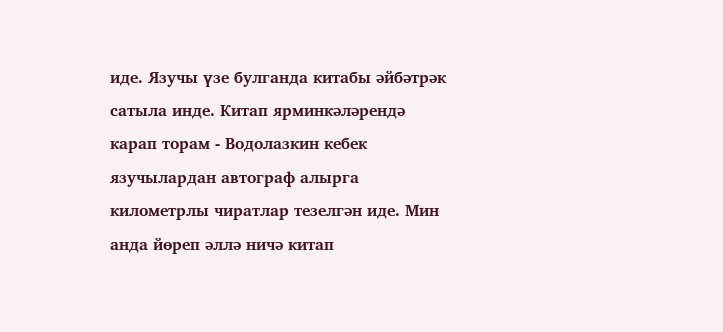иде. Язучы үзе булганда китабы әйбәтрәк сатыла инде. Китап ярминкәләрендә карап торам - Водолазкин кебек язучылардан автограф алырга километрлы чиратлар тезелгән иде. Мин анда йөреп әллә ничә китап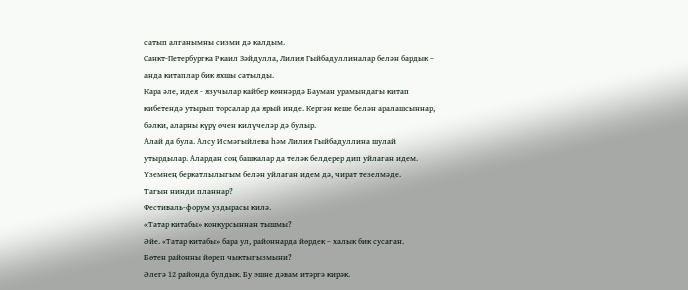сатып алганымны сизми дә калдым.
Санкт-Петербургка Ркаил Зәйдулла, Лилия Гыйбадуллиналар белән бардык – анда китаплар бик яхшы сатылды.
Кара әле, идея - язучылар кайбер көннәрдә Бауман урамындагы китап кибетендә утырып торсалар да ярый инде. Кергән кеше белән аралашсыннар, бәлки, аларны күрү өчен килүчеләр дә булыр.
Алай да була. Алсу Исмәгыйлева һәм Лилия Гыйбадуллина шулай утырдылар. Алардан соң башкалар да теләк белдерер дип уйлаган идем. Үземнең беркатлылыгым белән уйлаган идем дә, чират тезелмәде.
Тагын нинди планнар?
Фестиваль-форум уздырасы килә.
«Татар китабы» конкурсыннан тышмы?
Әйе. «Татар китабы» бара ул, районнарда йөрдек – халык бик сусаган.
Бөтен районны йөреп чыктыгызмыни?
Әлегә 12 районда булдык. Бу эшне дәвам итәргә кирәк.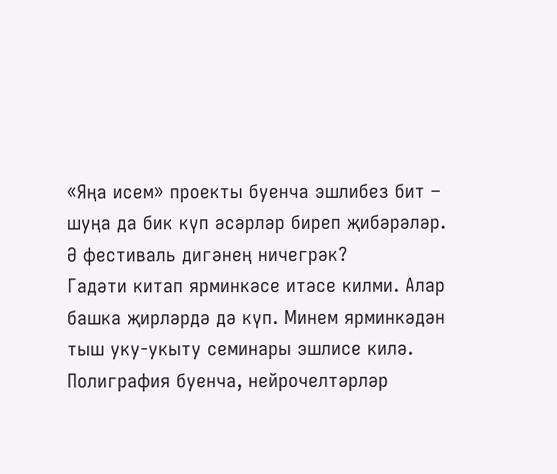«Яңа исем» проекты буенча эшлибез бит – шуңа да бик күп әсәрләр биреп җибәрәләр.
Ә фестиваль дигәнең ничегрәк?
Гадәти китап ярминкәсе итәсе килми. Алар башка җирләрдә дә күп. Минем ярминкәдән тыш уку-укыту семинары эшлисе килә. Полиграфия буенча, нейрочелтәрләр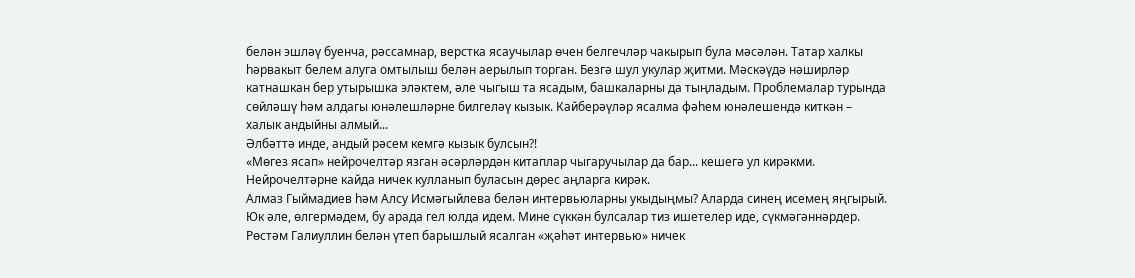белән эшләү буенча, рәссамнар, верстка ясаучылар өчен белгечләр чакырып була мәсәлән. Татар халкы һәрвакыт белем алуга омтылыш белән аерылып торган. Безгә шул укулар җитми. Мәскәүдә нәширләр катнашкан бер утырышка эләктем, әле чыгыш та ясадым, башкаларны да тыңладым. Проблемалар турында сөйләшү һәм алдагы юнәлешләрне билгеләү кызык. Кайберәүләр ясалма фәһем юнәлешендә киткән – халык андыйны алмый...
Әлбәттә инде, андый рәсем кемгә кызык булсын?!
«Мөгез ясап» нейрочелтәр язган әсәрләрдән китаплар чыгаручылар да бар... кешегә ул кирәкми. Нейрочелтәрне кайда ничек кулланып буласын дөрес аңларга кирәк.
Алмаз Гыймадиев һәм Алсу Исмәгыйлева белән интервьюларны укыдыңмы? Аларда синең исемең яңгырый.
Юк әле, өлгермәдем, бу арада гел юлда идем. Мине сүккән булсалар тиз ишетелер иде, сүкмәгәннәрдер.
Рөстәм Галиуллин белән үтеп барышлый ясалган «җәһәт интервью» ничек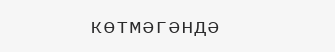көтмәгәндә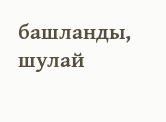башланды, шулай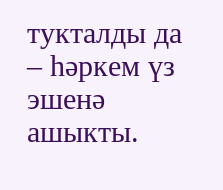тукталды да – һәркем үз эшенә ашыкты.